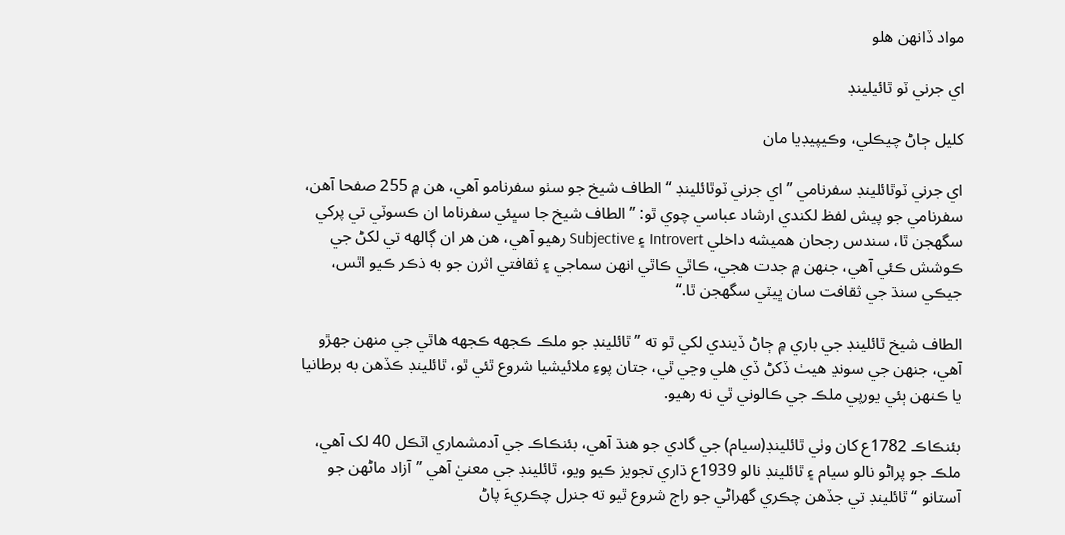مواد ڏانھن هلو

اي جرني ٽو ٿائيلينڊ

کليل ڄاڻ چيڪلي، وڪيپيڊيا مان

اي جرني ٽوٿائلينڊ سفرنامي ”اي جرني ٽوٿائلينڊ “ الطاف شيخ جو سٺو سفرنامو آهي، هن ۾ 255 صفحا آهن، سفرنامي جو پيش لفظ لکندي ارشاد عباسي چوي ٿو: ”الطاف شيخ جا سڀئي سفرناما ان ڪسوٽي تي پرکي سگهجن ٿا، سندس رجحان هميشه داخلي Introvert ۽ Subjective رهيو آهي، هن هر ان ڳالهه تي لکڻ جي ڪوشش ڪئي آهي، جنهن ۾ جدت هجي، ڪاٿي ڪاٿي انهن سماجي ۽ ثقافتي اثرن جو به ذڪر ڪيو اٿس، جيڪي سنڌ جي ثقافت سان ڀيٽي سگهجن ٿا.“

الطاف شيخ ٿائلينڊ جي باري ۾ ڄاڻ ڏيندي لکي ٿو ته ” ٿائلينڊ جو ملڪ ڪجهه ڪجهه هاٿي جي منهن جهڙو آهي، جنهن جي سونڍ هيٺ ڏکڻ ڏي هلي وڃي ٿي، جتان پوءِ ملائيشيا شروع ٿئي ٿو، ٿائلينڊ ڪڏهن به برطانيا يا ڪنهن ٻئي يورپي ملڪ جي ڪالوني ٿي نه رهيو.

بئنڪاڪ 1782ع کان وٺي ٿائلينڊ(سيام) جي گادي جو هنڌ آهي، بئنڪاڪ جي آدمشماري اٽڪل 40 لک آهي، ملڪ جو پراڻو نالو سيام ۽ ٿائلينڊ نالو 1939ع ڌاري تجويز ڪيو ويو، ٿائلينڊ جي معنيٰ آهي ”آزاد ماڻهن جو آستانو “ ٿائلينڊ تي جڏهن چڪري گهراڻي جو راڄ شروع ٿيو ته جنرل چڪريءَ پاڻ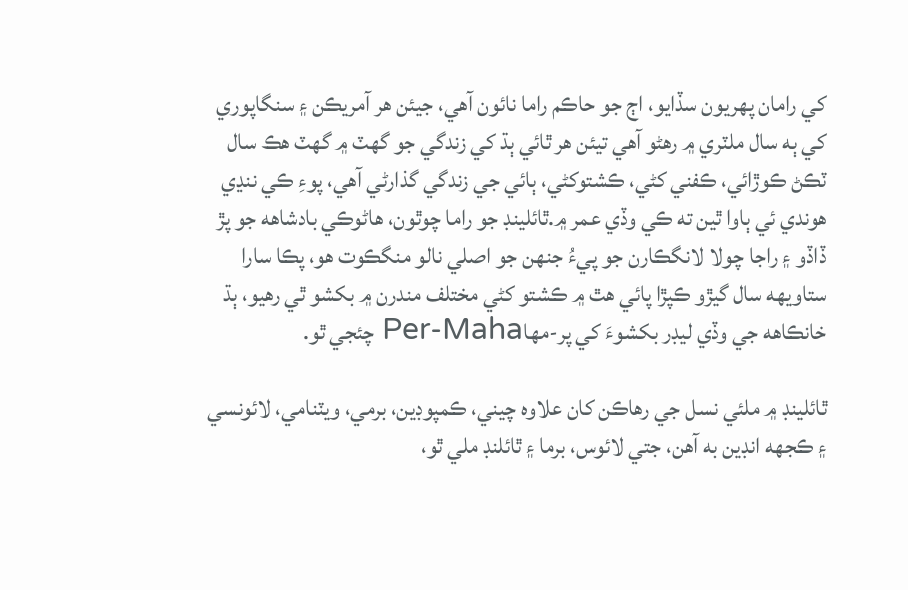کي رامان پهريون سڏايو، اڄ جو حاڪم راما نائون آهي، جيئن هر آمريڪن ۽ سنگاپوري کي ٻه سال ملٽري ۾ رهڻو آهي تيئن هر ٿائي ٻڌ کي زندگي جو گهٽ ۾ گهٽ هڪ سال ٽڪڻ ڪوڙائي، ڪفني کڻي، ڪشتوکڻي، ٻائي جي زندگي گذارڻي آهي، پوءِ ڪي ننڍي هوندي ئي ٻاوا ٿين ته ڪي وڏي عمر ۾.ٿائلينڊ جو راما چوٿون، هاڻوڪي بادشاهه جو پڙ ڏاڏو ۽ راجا چولا لانگڪارن جو پيءُ جنهن جو اصلي نالو منگڪوت هو، پڪا سارا ستاويهه سال گيڙو ڪپڙا پائي هٿ ۾ ڪشتو کڻي مختلف مندرن ۾ بکشو ٿي رهيو، ٻڌ خانڪاهه جي وڏي ليڊر بکشوءَ کي پر-مهاPer-Maha چئجي ٿو.

ٿائلينڊ ۾ ملئي نسل جي رهاڪن کان علاوه چيني، ڪمپوڊين، برمي، ويٽنامي، لائونسي ۽ ڪجهه انڊين به آهن، جتي لائوس، برما ۽ ٿائلنڊ ملي ٿو،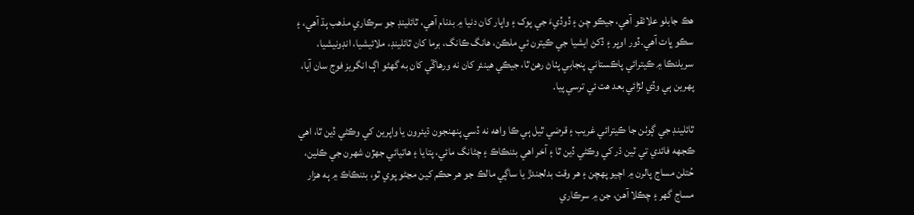هڪ جابلو علائقو آهي، جيڪو چن ۽ ڏوڏيءَ جي پوک ۽ واپار کان دنيا ۾ بدنام آهي، ٿائلينڊ جو سرڪاري مذهب ٻڌ آهي، ۽ سڪو ڀات آهي.ڏور اوڀر ۽ ڏکڻ ايشيا جي ڪيترن ئي ملڪن، هانگ ڪانگ، برما کان ٿائلينڊ، ملائيشيا، انڊونيشيا، سريلنڪا ۾ ڪيترائي پاڪستاني پنجابي پٺاڻ رهن ٿا، جيڪي هينئر کان نه ورهاڱي کان به گهڻو اڳ انگريز فوج سان آيا، پهرين ٻي وڏي لڙائي بعد هت ئي ترسي پيا.

ٿائلينڊ جي ڳوٺن جا ڪيترائي غريب ۽ قرضي ٿيل ٻي ڪا واهه نه ڏسي پنهنجون ڌيئرون يا واپرين کي وڪڻي ڏين ٿا، اهي ڪجهه فائدي تي ٽين ڌر کي وڪڻي ڏين ٿا ۽ آخر اهي بئنڪاڪ ۽ چڻانگ مائي، پتايا ۽ هاتيائي جهڙن شهرن جي ڪلين، حُتلن مساج پالرن ۾ اچيو پهچن ۽ هر وقت بدلجندڙ يا ساڳي مالڪ جو هر حڪم کين مڃڻو پوي ٿو، بئنڪاڪ ۾ ٻه هزار مساج گهر ۽ چڪلا آهن، جن ۾ سرڪاري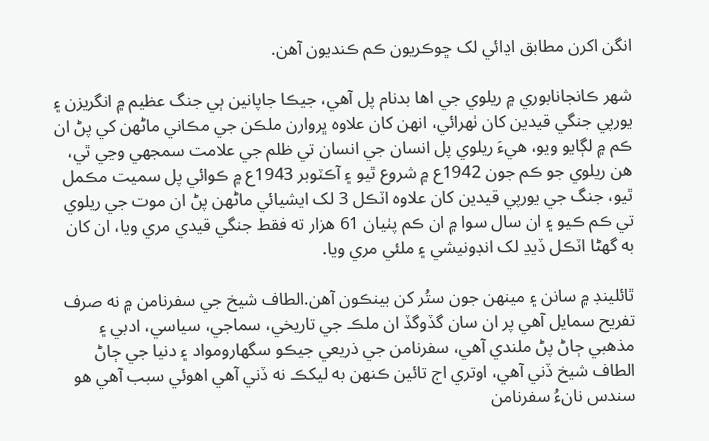انگن اکرن مطابق اڍائي لک ڇوڪريون ڪم ڪنديون آهن.

شهر ڪانجانابوري ۾ ريلوي جي اها بدنام پل آهي، جيڪا جاپانين ٻي جنگ عظيم ۾ انگريزن ۽ يورپي جنگي قيدين کان ٺهرائي، انهن کان علاوه ڀروارن ملڪن جي مڪاني ماڻهن کي پڻ ان ڪم ۾ لڳايو ويو، هيءَ ريلوي پل انسان جي انسان تي ظلم جي علامت سمجهي وڃي ٿي، هن ريلوي جو ڪم جون 1942ع ۾ شروع ٿيو ۽ آڪٽوبر 1943ع ۾ ڪوائي پل سميت مڪمل ٿيو، جنگ جي يورپي قيدين کان علاوه اٽڪل 3 لک ايشيائي ماڻهن پڻ ان موت جي ريلوي تي ڪم ڪيو ۽ ان سال سوا ۾ ان ڪم پٺيان 61 هزار ته فقط جنگي قيدي مري ويا، ان کان به گهڻا اٽڪل ڏيڍ لک انڊونيشي ۽ ملئي مري ويا.

ٿائلينڊ ۾ سانن ۽ مينهن جون ستُر کن بينڪون آهن.الطاف شيخ جي سفرنامن ۾ نه صرف تفريح سمايل آهي پر ان سان گڏوگڏ ان ملڪ جي تاريخي، سماجي، سياسي، ادبي ۽ مذهبي ڄاڻ پڻ ملندي آهي، سفرنامن جي ذريعي جيڪو سگهارومواد ۽ دنيا جي ڄاڻ الطاف شيخ ڏني آهي، اوتري اڄ تائين ڪنهن به ليکڪ نه ڏني آهي اهوئي سبب آهي هو سندس نانءُ سفرنامن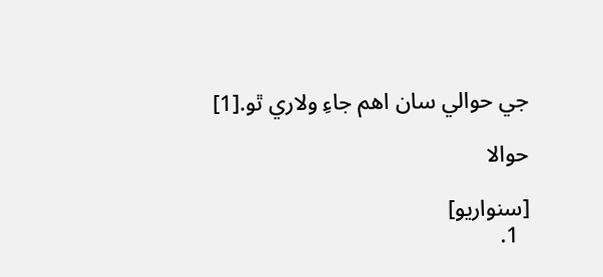جي حوالي سان اهم جاءِ ولاري ٿو.[1]

حوالا

[سنواريو]
  1.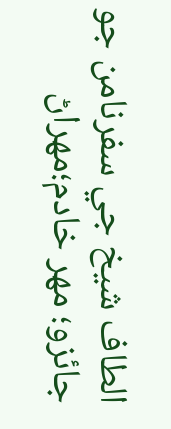الطاف شيخ جي سفرنامن جو جائزو؛ مھر خادم؛مھراڻ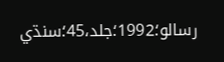رسالو؛1992؛جلد،45؛سنڌي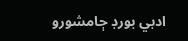ادبي بورڊ ڄامشورو